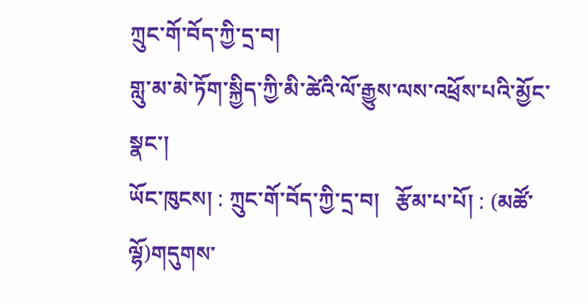ཀྲུང་གོ་བོད་ཀྱི་དྲ་བ།
གླུ་མ་མེ་ཏོག་སྐྱིད་ཀྱི་མི་ཚེའི་ལོ་རྒྱུས་ལས་འཕྲོས་པའི་མྱོང་སྣང་།
ཡོང་ཁུངས། : ཀྲུང་གོ་བོད་ཀྱི་དྲ་བ།   རྩོམ་པ་པོ། : (མཚོ་ལྷོ)གདུགས་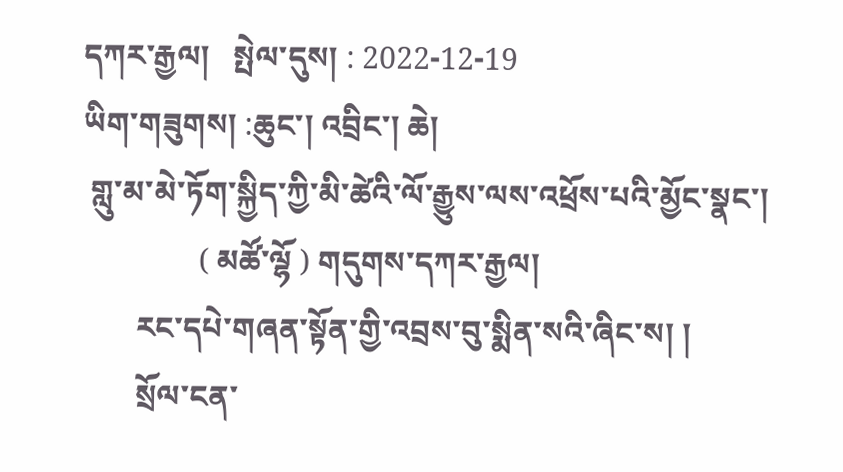དཀར་རྒྱལ།   སྤེལ་དུས། : 2022-12-19
ཡིག་གཟུགས། :ཆུང་། འབྲིང་། ཆེ།
 གླུ་མ་མེ་ཏོག་སྐྱིད་ཀྱི་མི་ཚེའི་ལོ་རྒྱུས་ལས་འཕྲོས་པའི་མྱོང་སྣང་།
               ( མཚོ་ལྷོ ) གདུགས་དཀར་རྒྱལ།
       རང་དཔེ་གཞན་སྟོན་གྱི་འབྲས་བུ་སྨིན་སའི་ཞིང་ས། །
       སྲོལ་ངན་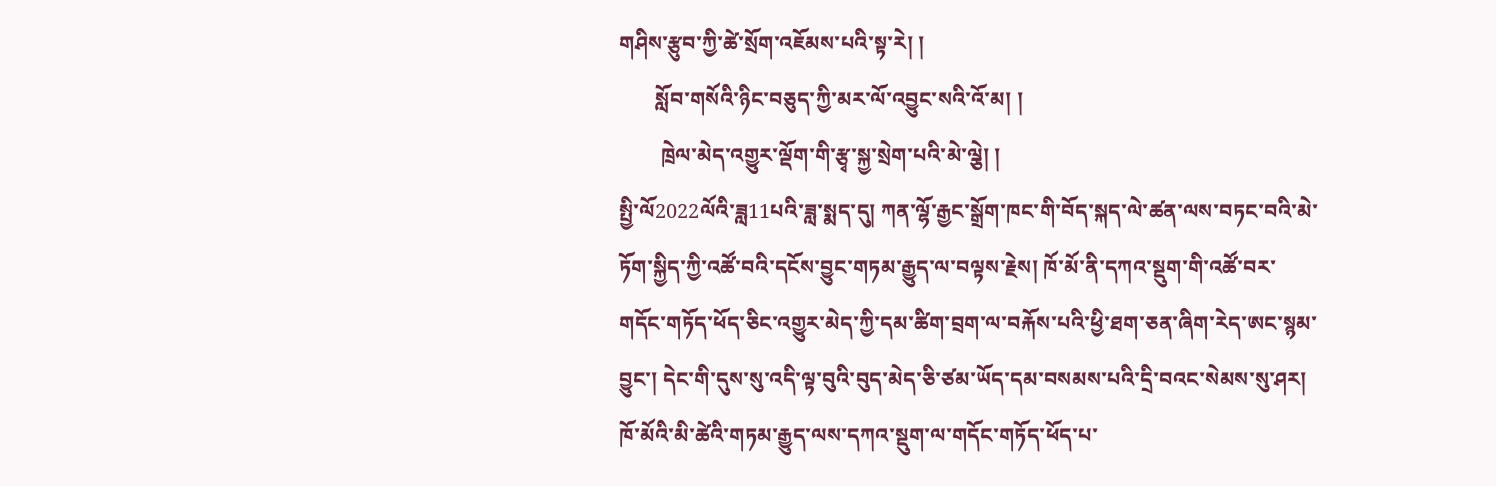གཤིས་རྩུབ་ཀྱི་ཚེ་སྲོག་འཇོམས་པའི་སྟ་རེ། །
       སློབ་གསོའི་ཉིང་བཅུད་ཀྱི་མར་ལོ་འབྱུང་སའི་འོ་མ། །
        ཁྲེལ་མེད་འགྱུར་ལྡོག་གི་རྩྭ་སྐྱ་སྲེག་པའི་མེ་ལྕེ། །
སྤྱི་ལོ2022ལོའི་ཟླ11པའི་ཟླ་སྨད་དུ། ཀན་ལྷོ་རྒྱང་སྒྲོག་ཁང་གི་བོད་སྐད་ལེ་ཚན་ལས་བཏང་བའི་མེ་ཏོག་སྐྱིད་ཀྱི་འཚོ་བའི་དངོས་བྱུང་གཏམ་རྒྱུད་ལ་བལྟས་རྗེས། ཁོ་མོ་ནི་དཀའ་སྡུག་གི་འཚོ་བར་གདོང་གཏོད་ཕོད་ཅིང་འགྱུར་མེད་ཀྱི་དམ་ཚིག་བྲག་ལ་བརྐོས་པའི་ཕྱི་ཐག་ཅན་ཞིག་རེད་ཨང་སྙམ་བྱུང་། དེང་གི་དུས་སུ་འདི་ལྟ་བུའི་བུད་མེད་ཅི་ཙམ་ཡོད་དམ་བསམས་པའི་དྲི་བའང་སེམས་སུ་ཤར། ཁོ་མོའི་མི་ཚེའི་གཏམ་རྒྱུད་ལས་དཀའ་སྡུག་ལ་གདོང་གཏོད་ཕོད་པ་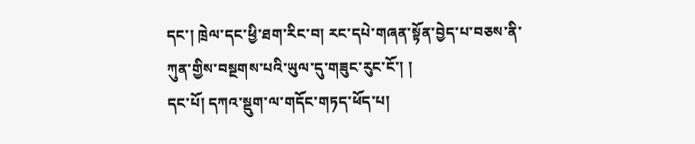དང་། ཁྲེལ་དང་ཕྱི་ཐག་རིང་བ། རང་དཔེ་གཞན་སྟོན་བྱེད་པ་བཅས་ནི་ཀུན་གྱིས་བསྔགས་པའི་ཡུལ་དུ་གཟུང་རུང་ངོ་། །
དང་པོ། དཀའ་སྡུག་ལ་གདོང་གཏད་ཕོད་པ།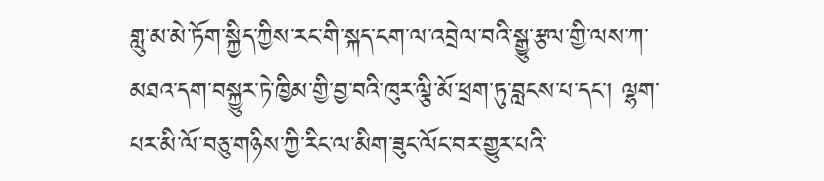གླུ་མ་མེ་ཏོག་སྐྱིད་ཀྱིས་རང་གི་སྐད་ངག་ལ་འབྲེལ་བའི་སྒྱུ་རྩལ་གྱི་ལས་ཀ་མཐའ་དག་བསྐྱུར་ཏེ་ཁྱིམ་གྱི་བྱ་བའི་ཁུར་ལྕི་མོ་ཕྲག་ཏུ་བླངས་པ་དང་། ལྷག་པར་མི་ལོ་བཅུ་གཉིས་ཀྱི་རིང་ལ་མིག་ཟུང་ལོང་བར་གྱུར་པའི་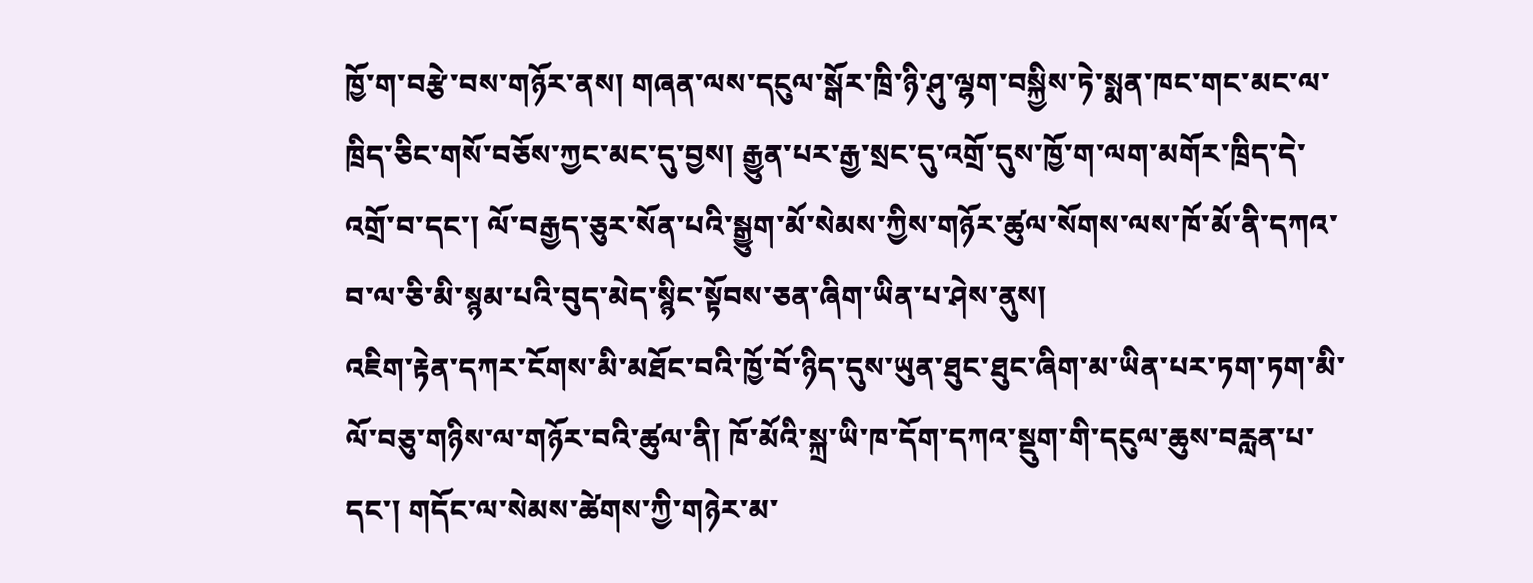ཁྱོ་ག་བརྩེ་བས་གཉོར་ནས། གཞན་ལས་དངུལ་སྒོར་ཁྲི་ཉི་ཤུ་ལྷག་བསྐྱིས་ཏེ་སྨན་ཁང་གང་མང་ལ་ཁྲིད་ཅིང་གསོ་བཅོས་ཀྱང་མང་དུ་བྱས། རྒྱུན་པར་རྒྱ་སྲང་དུ་འགྲོ་དུས་ཁྱོ་ག་ལག་མགོར་ཁྲིད་དེ་འགྲོ་བ་དང་། ལོ་བརྒྱད་ཅུར་སོན་པའི་སྒྱུག་མོ་སེམས་ཀྱིས་གཉོར་ཚུལ་སོགས་ལས་ཁོ་མོ་ནི་དཀའ་བ་ལ་ཅི་མི་སྙམ་པའི་བུད་མེད་སྙིང་སྟོབས་ཅན་ཞིག་ཡིན་པ་ཤེས་ནུས།
འཇིག་རྟེན་དཀར་ངོགས་མི་མཐོང་བའི་ཁྱོ་བོ་ཉིད་དུས་ཡུན་ཐུང་ཐུང་ཞིག་མ་ཡིན་པར་ཏག་ཏག་མི་ལོ་བཅུ་གཉིས་ལ་གཉོར་བའི་ཚུལ་ནི། ཁོ་མོའི་སྐྲ་ཡི་ཁ་དོག་དཀའ་སྡུག་གི་དངུལ་ཆུས་བརླན་པ་དང་། གདོང་ལ་སེམས་ཚེགས་ཀྱི་གཉེར་མ་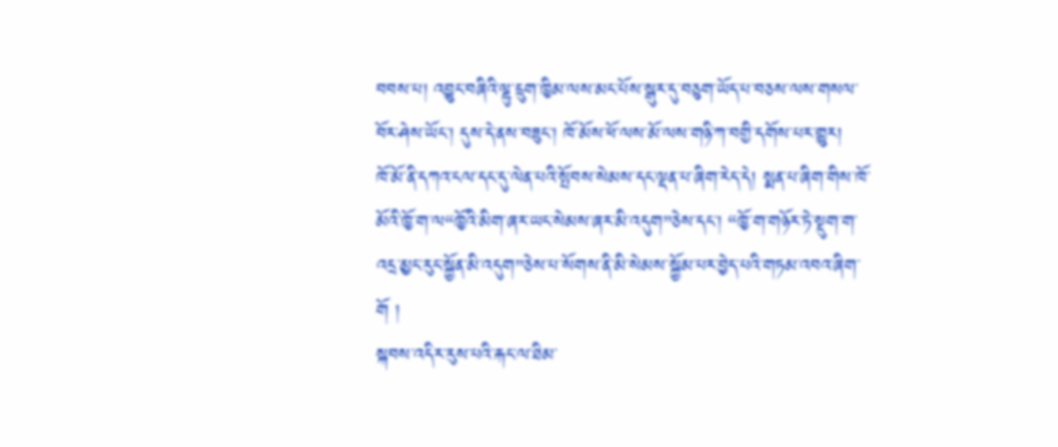བབས་པ། འབྱུང་བཞིའི་ལྷུ་དྲུག་ཁྱིམ་ལས་མང་པོས་སྒུར་དུ་བཅུག་ཡོད་པ་བཅས་ལས་གསལ་བོར་ཤེས་ཡོང་། དུས་དེ་ནས་བཟུང་། ཁོ་མོས་ཕོ་ལས་མོ་ལས་གཉི་ཀ་བགྱི་དགོས་པར་གྱུར།
ཁོ་མོ་ནི་དཀའ་ངལ་དང་དུ་ལེན་པའི་སྤོབས་སེམས་དང་ལྡན་པ་ཞིག་རེད་དེ། སྨན་པ་ཞིག་གིས་ཁོ་མོའི་ཁྱོ་ག་ལ“ཁྱོའི་མིག་ཞར་ཡང་སེམས་ཞར་མི་འདུག”ཅེས་དང་། “ཁྱོ་ག་གཉོར་ཏེ་སྡུག་ག་འདྲ་མྱང་རུང་སྐྱོན་མི་འདུག”ཅེས་པ་སོགས་ནི་མི་སེམས་སྐྱོམ་པར་བྱེད་པའི་གཏམ་འབའ་ཞིག་གོ །
སྐབས་འདིར་རུས་པའི་རྐང་ལ་ཐིམ་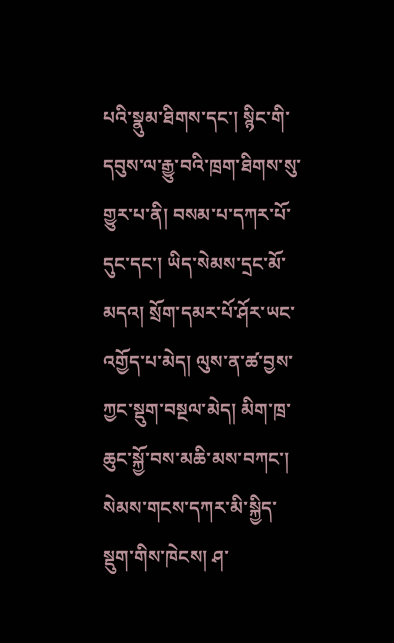པའི་སྣུམ་ཐིགས་དང་། སྙིང་གི་དབུས་ལ་རྒྱུ་བའི་ཁྲག་ཐིགས་སུ་གྱུར་པ་ནི། བསམ་པ་དཀར་པོ་དུང་དང་། ཡིད་སེམས་དྲང་མོ་མདའ། སྲོག་དམར་པོ་ཤོར་ཡང་འགྱོད་པ་མེད། ལུས་ན་ཚ་བྱས་ཀྱང་སྡུག་བསྔལ་མེད། མིག་ཁྲ་ཆུང་སྐྱོ་བས་མཆི་མས་བཀང་། སེམས་གངས་དཀར་མི་སྐྱིད་སྡུག་གིས་ཁེངས། ཤ་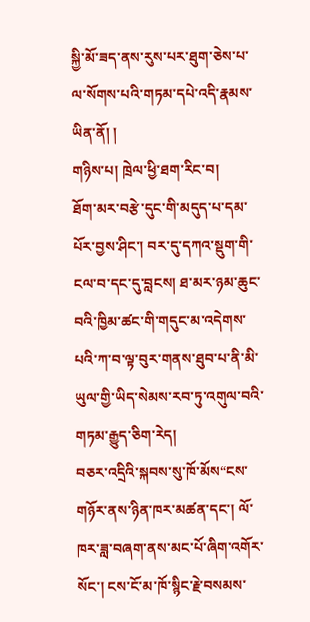སྐྱི་མོ་ཟད་ནས་རུས་པར་ཐུག་ཅེས་པ་ལ་སོགས་པའི་གཏམ་དཔེ་འདི་རྣམས་ཡིན་ནོ། །
གཉིས་པ། ཁྲེལ་ཕྱི་ཐག་རིང་བ།
ཐོག་མར་བརྩེ་དུང་གི་མདུད་པ་དམ་པོར་བྱས་ཤིང་། བར་དུ་དཀའ་སྡུག་གི་ངལ་བ་དང་དུ་བླངས། ཐ་མར་ཉམ་ཆུང་བའི་ཁྱིམ་ཚང་གི་གདུང་མ་འདེགས་པའི་ཀ་བ་ལྟ་བུར་གནས་ཐུབ་པ་ནི་མི་ཡུལ་གྱི་ཡིད་སེམས་རབ་ཏུ་འགུལ་བའི་གཏམ་རྒྱུད་ཅིག་རེད།
བཅར་འདྲིའི་སྐབས་སུ་ཁོ་མོས“ངས་གཉོར་ནས་ཉིན་ཁར་མཚན་དང་། ལོ་ཁར་ཟླ་བཞག་ནས་མང་པོ་ཞིག་འགོར་སོང་། ངས་ངོ་མ་ཁོ་སྙིང་རྗེ་བསམས་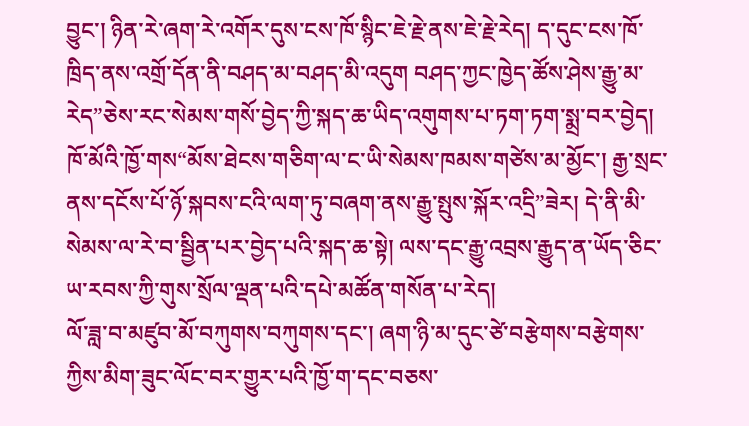བྱུང་། ཉིན་རེ་ཞག་རེ་འགོར་དུས་ངས་ཁོ་སྙིང་ཇེ་རྗེ་ནས་ཇེ་རྗེ་རེད། ད་དུང་ངས་ཁོ་ཁྲིད་ནས་འགྲོ་དོན་ནི་བཤད་མ་བཤད་མི་འདུག བཤད་ཀྱང་ཁྱེད་ཚོས་ཤེས་རྒྱུ་མ་རེད”ཅེས་རང་སེམས་གསོ་བྱེད་ཀྱི་སྐད་ཆ་ཡིད་འགུགས་པ་ཏག་ཏག་སྨྲ་བར་བྱེད། ཁོ་མོའི་ཁྱོ་གས“མོས་ཐེངས་གཅིག་ལ་ང་ཡི་སེམས་ཁམས་གཙེས་མ་མྱོང་། རྒྱ་སྲང་ནས་དངོས་པོ་ཉོ་སྐབས་ངའི་ལག་ཏུ་བཞག་ནས་རྒྱུ་སྤུས་སྐོར་འདྲི”ཟེར། དེ་ནི་མི་སེམས་ལ་རེ་བ་སྦྱིན་པར་བྱེད་པའི་སྐད་ཆ་སྟེ། ལས་དང་རྒྱུ་འབྲས་རྒྱུད་ན་ཡོད་ཅིང་ཡ་རབས་ཀྱི་གུས་སྲོལ་ལྡན་པའི་དཔེ་མཚོན་གསོན་པ་རེད།
ལོ་ཟླ་བ་མཛུབ་མོ་བཀུགས་བཀུགས་དང་། ཞག་ཉི་མ་དུང་ཙེ་བརྩེགས་བརྩེགས་ཀྱིས་མིག་ཟུང་ལོང་བར་གྱུར་པའི་ཁྱོ་ག་དང་བཅས་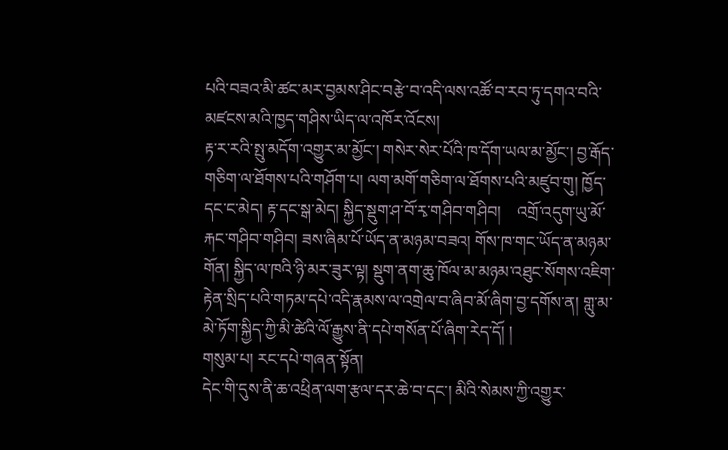པའི་བཟའ་མི་ཚང་མར་བྱམས་ཤིང་བརྩེ་བ་འདི་ལས་འཚོ་བ་རབ་ཏུ་དགའ་བའི་མཛངས་མའི་ཁྱད་གཤིས་ཡིད་ལ་འཁོར་འོངས།
རྟ་ར་རའི་སྤུ་མདོག་འགྱུར་མ་མྱོང་། གསེར་སེར་པོའི་ཁ་དོག་ཡལ་མ་མྱོང་། བྱ་རྒོད་གཅིག་ལ་ཐོགས་པའི་གཤོག་པ། ལག་མགོ་གཅིག་ལ་ཐོགས་པའི་མཛུབ་གུ། ཁྱོད་དང་ང་མེད། རྟ་དང་སྒ་མེད། སྐྱིད་སྡུག་ཤ་བོ་རྭ་གཤིབ་གཤིབ།    འགྲོ་འདུག་ཡུ་མོ་རྐང་གཤིབ་གཤིབ། ཟས་ཞིམ་པོ་ཡོད་ན་མཉམ་བཟའ། གོས་ཁ་གང་ཡོད་ན་མཉམ་གོན། སྐྱིད་ལ་ཁའི་ཉི་མར་ཟུར་ལྟ། སྡུག་ནག་ཆུ་ཁོལ་མ་མཉམ་འཐུང་སོགས་འཇིག་རྟེན་སྲིད་པའི་གཏམ་དཔེ་འདི་རྣམས་ལ་འགྲེལ་བ་ཞིབ་མོ་ཞིག་བྱ་དགོས་ན། གླུ་མ་མེ་ཏོག་སྐྱིད་ཀྱི་མི་ཚེའི་ལོ་རྒྱུས་ནི་དཔེ་གསོན་པོ་ཞིག་རེད་དོ། །
གསུམ་པ། རང་དཔེ་གཞན་སྟོན།
དེང་གི་དུས་ནི་ཆ་འཕྲིན་ལག་རྩལ་དར་ཆེ་བ་དང་། མིའི་སེམས་ཀྱི་འགྱུར་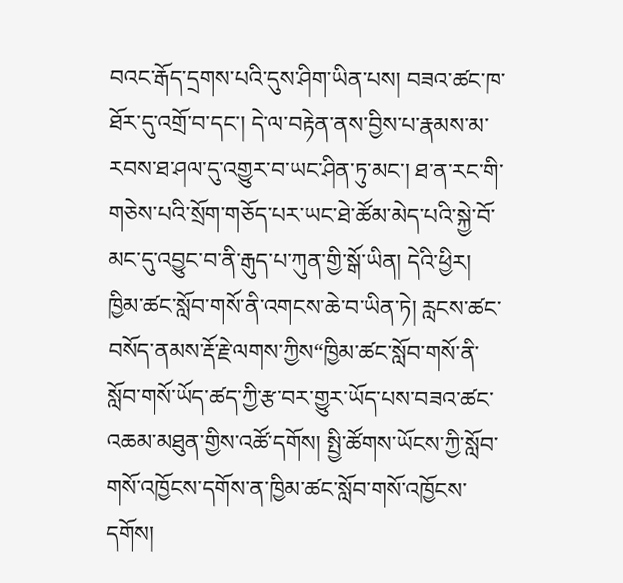བའང་རྒོད་དྲགས་པའི་དུས་ཤིག་ཡིན་པས། བཟའ་ཚང་ཁ་ཐོར་དུ་འགྲོ་བ་དང་། དེ་ལ་བརྟེན་ནས་བྱིས་པ་རྣམས་མ་རབས་ཐ་ཤལ་དུ་འགྱུར་བ་ཡང་ཤིན་ཏུ་མང་། ཐ་ན་རང་གི་གཅེས་པའི་སྲོག་གཅོད་པར་ཡང་ཐེ་ཚོམ་མེད་པའི་སྐྱེ་བོ་མང་དུ་འབྱུང་བ་ནི་རྒུད་པ་ཀུན་གྱི་སྒོ་ཡིན། དེའི་ཕྱིར། ཁྱིམ་ཚང་སློབ་གསོ་ནི་འགངས་ཆེ་བ་ཡིན་ཏེ། རླངས་ཚང་བསོད་ནམས་རྡོ་རྗེ་ལགས་ཀྱིས“ཁྱིམ་ཚང་སློབ་གསོ་ནི་སློབ་གསོ་ཡོད་ཚད་ཀྱི་རྩ་བར་གྱུར་ཡོད་པས་བཟའ་ཚང་འཆམ་མཐུན་གྱིས་འཚོ་དགོས། སྤྱི་ཚོགས་ཡོངས་ཀྱི་སློབ་གསོ་འཁྱོངས་དགོས་ན་ཁྱིམ་ཚང་སློབ་གསོ་འཁྱོངས་དགོས།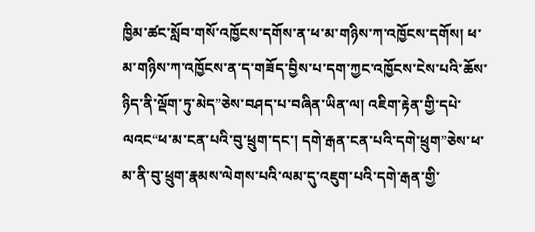ཁྱིམ་ཚང་སློབ་གསོ་འཁྱོངས་དགོས་ན་ཕ་མ་གཉིས་ཀ་འཁྱོངས་དགོས། ཕ་མ་གཉིས་ཀ་འཁྱོངས་ན་ད་གཟོད་བྱིས་པ་དག་ཀྱང་འཁྱོངས་ངེས་པའི་ཆོས་ཉིད་ནི་ལྡོག་ཏུ་མེད”ཅེས་བཤད་པ་བཞིན་ཡིན་ལ། འཇིག་རྟེན་གྱི་དཔེ་ལའང“ཕ་མ་ངན་པའི་བུ་ཕྲུག་དང་། དགེ་རྒན་ངན་པའི་དགེ་ཕྲུག”ཅེས་ཕ་མ་ནི་བུ་ཕྲུག་རྣམས་ལེགས་པའི་ལམ་དུ་འཇུག་པའི་དགེ་རྒན་གྱི་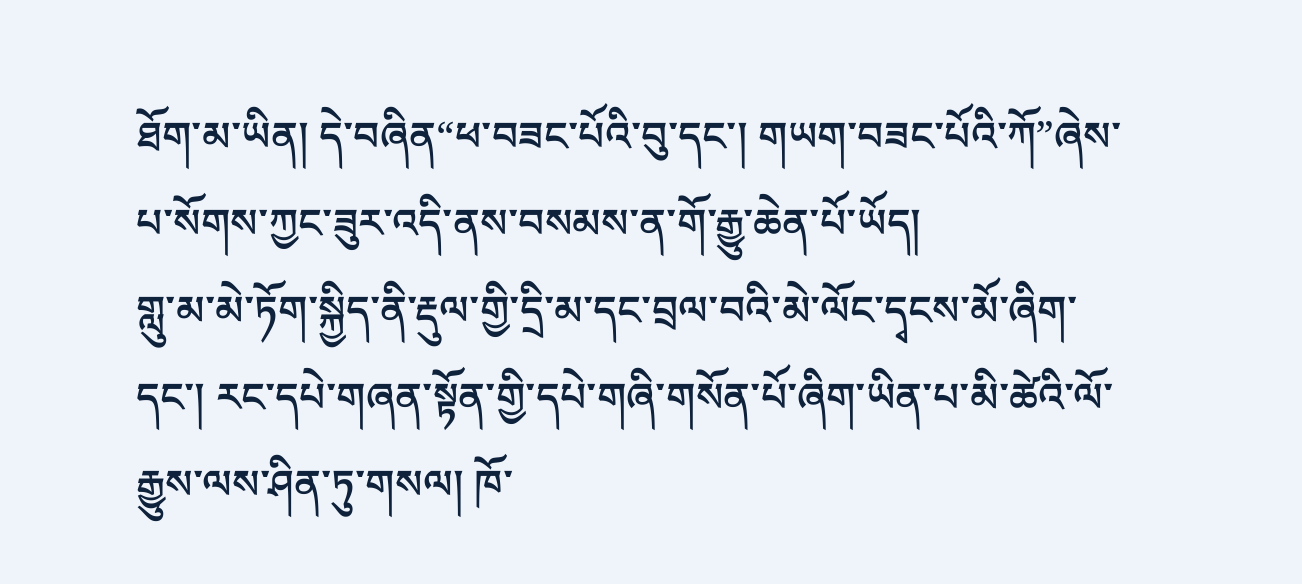ཐོག་མ་ཡིན། དེ་བཞིན“ཕ་བཟང་པོའི་བུ་དང་། གཡག་བཟང་པོའི་ཀོ”ཞེས་པ་སོགས་ཀྱང་ཟུར་འདི་ནས་བསམས་ན་གོ་རྒྱུ་ཆེན་པོ་ཡོད།
གླུ་མ་མེ་ཏོག་སྐྱིད་ནི་རྡུལ་གྱི་དྲི་མ་དང་བྲལ་བའི་མེ་ལོང་དྭངས་མོ་ཞིག་དང་། རང་དཔེ་གཞན་སྟོན་གྱི་དཔེ་གཞི་གསོན་པོ་ཞིག་ཡིན་པ་མི་ཚེའི་ལོ་རྒྱུས་ལས་ཤིན་ཏུ་གསལ། ཁོ་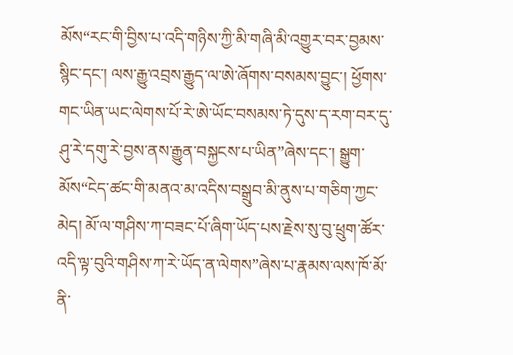མོས“རང་གི་བྱིས་པ་འདི་གཉིས་ཀྱི་མི་གཞི་མི་འགྱུར་བར་བྱམས་སྙིང་དང་། ལས་རྒྱུ་འབྲས་རྒྱུད་ལ་ཨེ་ཞོགས་བསམས་བྱུང་། ཕྱོགས་གང་ཡིན་ཡང་ལེགས་པོ་རེ་ཨེ་ཡོང་བསམས་ཏེ་དུས་ད་རག་བར་དུ་ཤུ་རེ་དགུ་རེ་བྱས་ནས་རྒྱུན་བསྐྱངས་པ་ཡིན”ཞེས་དང་། སྒྱུག་མོས“ངེད་ཚང་གི་མནའ་མ་འདིས་བསྒྲུབ་མི་ནུས་པ་གཅིག་ཀྱང་མེད། མོ་ལ་གཤིས་ཀ་བཟང་པོ་ཞིག་ཡོད་པས་རྗེས་སུ་བུ་ཕྲུག་ཚོར་འདི་ལྟ་བུའི་གཤིས་ཀ་རེ་ཡོད་ན་ལེགས”ཞེས་པ་རྣམས་ལས་ཁོ་མོ་ནི་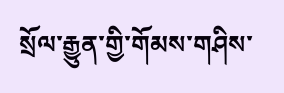སྲོལ་རྒྱུན་གྱི་གོམས་གཤིས་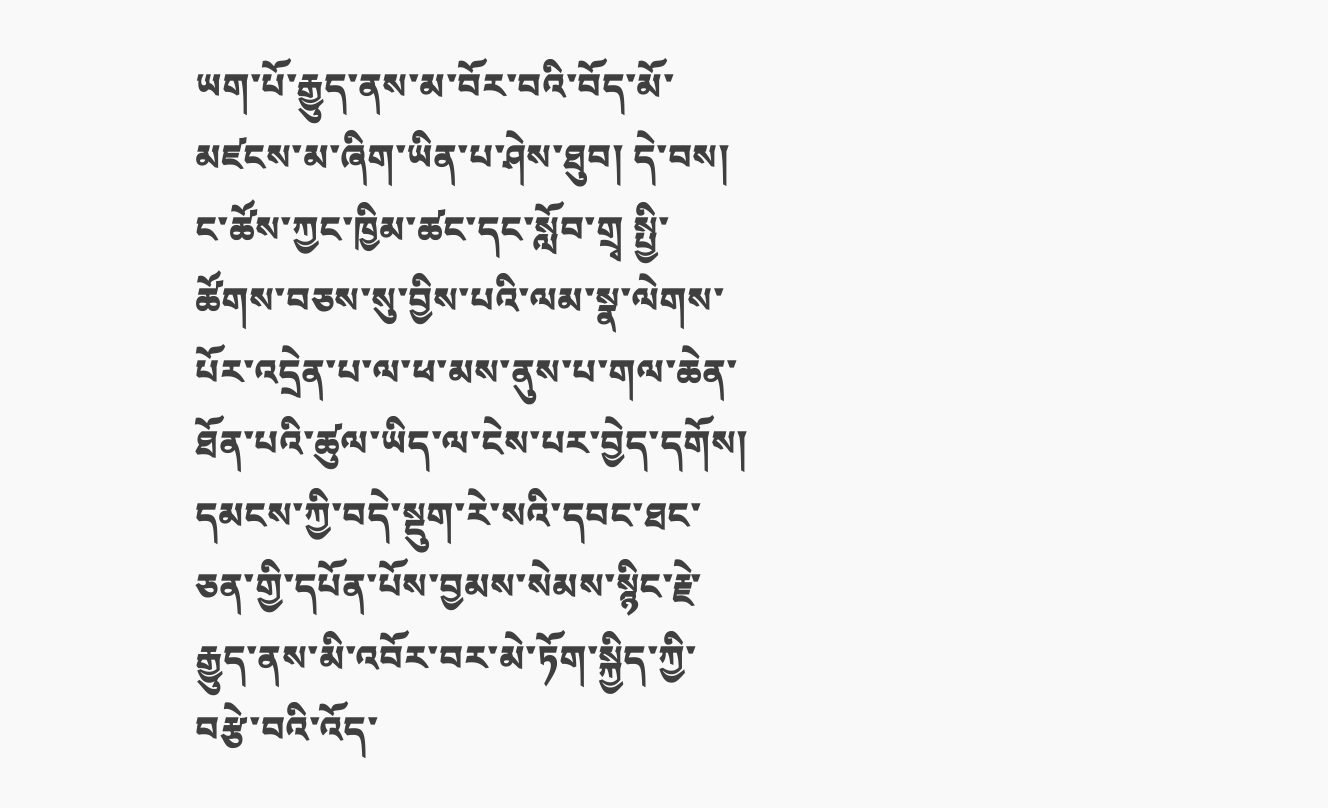ཡག་པོ་རྒྱུད་ནས་མ་བོར་བའི་བོད་མོ་མཛངས་མ་ཞིག་ཡིན་པ་ཤེས་ཐུབ། དེ་བས། ང་ཚོས་ཀྱང་ཁྱིམ་ཚང་དང་སློབ་གྲྭ སྤྱི་ཚོགས་བཅས་སུ་བྱིས་པའི་ལམ་སྣ་ལེགས་པོར་འདྲེན་པ་ལ་ཕ་མས་ནུས་པ་གལ་ཆེན་ཐོན་པའི་ཚུལ་ཡིད་ལ་ངེས་པར་བྱེད་དགོས།
དམངས་ཀྱི་བདེ་སྡུག་རེ་སའི་དབང་ཐང་ཅན་གྱི་དཔོན་པོས་བྱམས་སེམས་སྙིང་རྗེ་རྒྱུད་ནས་མི་འབོར་བར་མེ་ཏོག་སྐྱིད་ཀྱི་བརྩེ་བའི་འོད་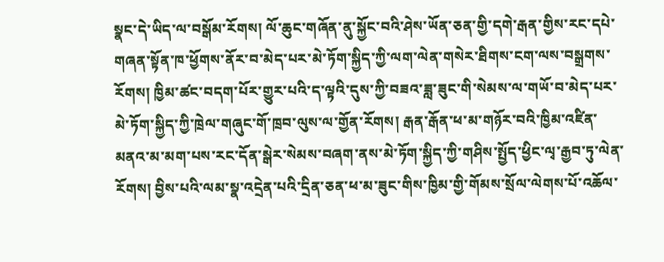སྣང་དེ་ཡིད་ལ་བསྒོམ་རོགས། ལོ་ཆུང་གཞོན་ནུ་སྐྱོང་བའི་ཤེས་ཡོན་ཅན་གྱི་དགེ་རྒན་གྱིས་རང་དཔེ་གཞན་སྟོན་ཁ་ཕྱོགས་ནོར་བ་མེད་པར་མེ་ཏོག་སྐྱིད་ཀྱི་ལག་ལེན་གསེར་ཐིགས་ངག་ལས་བསྒྲགས་རོགས། ཁྱིམ་ཚང་བདག་པོར་གྱུར་པའི་ད་ལྟའི་དུས་ཀྱི་བཟའ་ཟླ་ཟུང་གི་སེམས་ལ་གཡོ་བ་མེད་པར་མེ་ཏོག་སྐྱིད་ཀྱི་ཁྲེལ་གཞུང་གོ་ཁྲབ་ལུས་ལ་གྱོན་རོགས། རྒན་རྒོན་ཕ་མ་གཉོར་བའི་ཁྱིམ་འཛིན་མནའ་མ་མག་པས་རང་དོན་སྒེར་སེམས་བཞག་ནས་མེ་ཏོག་སྐྱིད་ཀྱི་གཤིས་སྤྱོད་ཕྱིང་ལྭ་རྒྱབ་ཏུ་ལེན་རོགས། བྱིས་པའི་ལམ་སྣ་འདྲེན་པའི་དྲིན་ཅན་ཕ་མ་ཟུང་གིས་ཁྱིམ་གྱི་གོམས་སྲོལ་ལེགས་པོ་འཆོལ་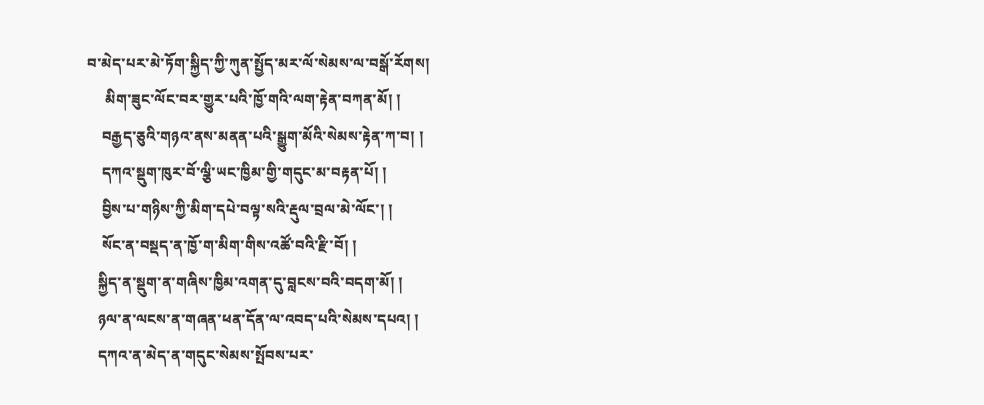བ་མེད་པར་མེ་ཏོག་སྐྱིད་ཀྱི་ཀུན་སྤྱོད་མར་ལོ་སེམས་ལ་བསྒོ་རོགས།
     མིག་ཟུང་ལོང་བར་གྱུར་པའི་ཁྱོ་གའི་ལག་རྟེན་བཀན་མོ། །
    བརྒྱད་ཅུའི་གཉའ་ནས་མནན་པའི་སྒྱུག་མོའི་སེམས་རྟེན་ཀ་བ། །
    དཀའ་སྡུག་ཁུར་བོ་ལྕི་ཡང་ཁྱིམ་གྱི་གདུང་མ་བརྟན་པོ། །
    བྱིས་པ་གཉིས་ཀྱི་མིག་དཔེ་བལྟ་སའི་རྡུལ་བྲལ་མེ་ལོང་། །
    སོང་ན་བསྡད་ན་ཁྱོ་ག་མིག་གིས་འཚོ་བའི་རྫི་བོ། །
   སྐྱིད་ན་སྡུག་ན་གཞིས་ཁྱིམ་འགན་དུ་བླངས་བའི་བདག་མོ། །
   ཉལ་ན་ལངས་ན་གཞན་ཕན་དོན་ལ་འབད་པའི་སེམས་དཔའ། །
   དཀའ་ན་མེད་ན་གདུང་སེམས་སྤོབས་པར་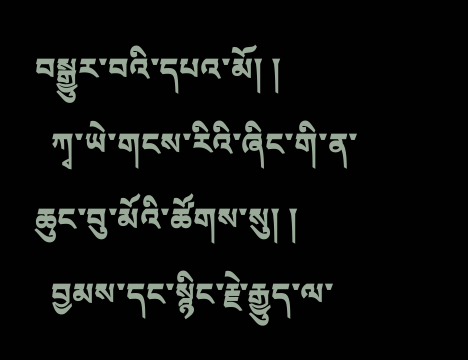བསྒྱུར་བའི་དཔའ་མོ། །
  ཀྭ་ཡེ་གངས་རིའི་ཞིང་གི་ན་ཆུང་བུ་མོའི་ཚོགས་སུ། །
  བྱམས་དང་སྙིང་རྗེ་རྒྱུད་ལ་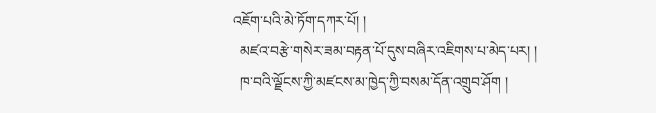འཇོག་པའི་མེ་ཏོག་དཀར་པོ། །
  མཛའ་བརྩེ་གསེར་ཟམ་བརྟན་པོ་དུས་བཞིར་འཇིགས་པ་མེད་པར། །
  ཁ་བའི་ལྗོངས་ཀྱི་མཛངས་མ་ཁྱེད་ཀྱི་བསམ་དོན་འགྲུབ་ཤོག །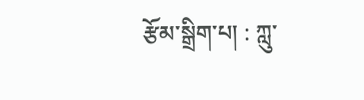རྩོམ་སྒྲིག་པ། : ཀླུ་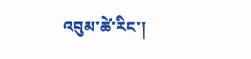འབུམ་ཚེ་རིང་།